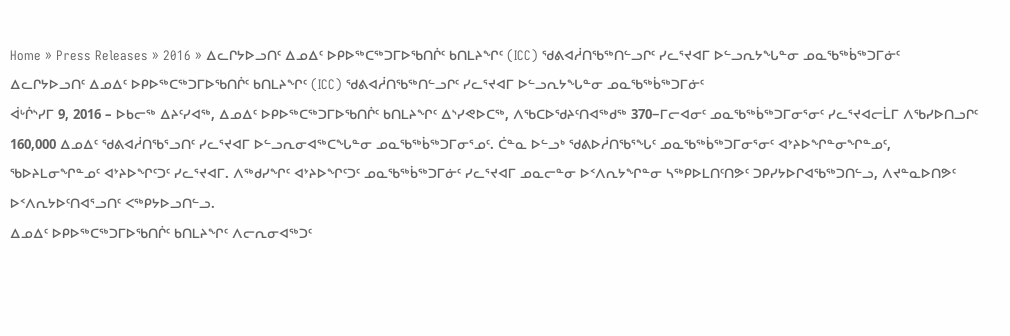Home » Press Releases » 2016 » ᐃᓚᒋᔭᐅᓗᑎᑦ ᐃᓄᐃᑦ ᐅᑭᐅᖅᑕᖅᑐᒥᐅᖃᑎᒌᑦ ᑲᑎᒪᔨᖏᑦ (ICC) ᖁᕕᐊᓲᑎᖃᖅᑎᓪᓗᒋᑦ ᓯᓚᕐᔪᐊᒥ ᐅᓪᓗᕆᔭᖓᓐᓂ ᓄᓇᖃᖅᑳᖅᑐᒥᓃᑦ
ᐃᓚᒋᔭᐅᓗᑎᑦ ᐃᓄᐃᑦ ᐅᑭᐅᖅᑕᖅᑐᒥᐅᖃᑎᒌᑦ ᑲᑎᒪᔨᖏᑦ (ICC) ᖁᕕᐊᓲᑎᖃᖅᑎᓪᓗᒋᑦ ᓯᓚᕐᔪᐊᒥ ᐅᓪᓗᕆᔭᖓᓐᓂ ᓄᓇᖃᖅᑳᖅᑐᒥᓃᑦ
ᐋᒡᒌᔅᓯᒥ 9, 2016 – ᐅᑲᓕᖅ ᐃᔨᑦᓯᐊᖅ, ᐃᓄᐃᑦ ᐅᑭᐅᖅᑕᖅᑐᒥᐅᖃᑎᒌᑦ ᑲᑎᒪᔨᖏᑦ ᐃᔅᓯᕙᐅᑕᖅ, ᐱᖃᑕᐅᖁᔨᑦᑎᐊᖅᑯᖅ 370−ᒥᓕᐊᓂᑦ ᓄᓇᖃᖅᑳᖅᑐᒥᓂᕐᓂᑦ ᓯᓚᕐᔪᐊᓕᒫᒥ ᐱᖃᓯᐅᑎᓗᒋᑦ 160,000 ᐃᓄᐃᑦ ᖁᕕᐊᓲᑎᖃᕐᓗᑎᑦ ᓯᓚᕐᔪᐊᒥ ᐅᓪᓗᕆᓂᐊᖅᑕᖓᓐᓂ ᓄᓇᖃᖅᑳᖅᑐᒥᓂᕐᓄᑦ. ᑖᓐᓇ ᐅᓪᓗᒃ ᖁᕕᐅᓲᑎᖃᕐᖓᑦ ᓄᓇᖃᖅᑳᖅᑐᒥᓂᕐᓂᑦ ᐊᔾᔨᐅᖏᓐᓂᖏᓐᓄᑦ, ᖃᐅᔨᒪᓂᖏᓐᓄᑦ ᐊᔾᔨᐅᖏᑦᑐᑦ ᓯᓚᕐᔪᐊᒥ. ᐱᖅᑯᓯᖏᑦ ᐊᔾᔨᐅᖏᑦᑐᑦ ᓄᓇᖃᖅᑳᖅᑐᒥᓃᑦ ᓯᓚᕐᔪᐊᒥ ᓄᓇᓕᓐᓂ ᐅᑉᐱᕆᔭᖏᓐᓂ ᓴᖅᑭᐅᒪᑎᑦᑎᕗᑦ ᑐᑭᓯᔭᐅᒋᐊᖃᖅᑐᑎᓪᓗ, ᐱᔪᓐᓇᐅᑎᕗᑦ ᐅᑉᐱᕆᔭᐅᑦᑎᐊᕐᓗᑎᑦ ᐸᖅᑭᔭᐅᓗᑎᓪᓗ.
ᐃᓄᐃᑦ ᐅᑭᐅᖅᑕᖅᑐᒥᐅᖃᑎᒌᑦ ᑲᑎᒪᔨᖏᑦ ᐱᓕᕆᓂᐊᖅᑐᑦ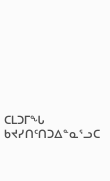ᑕᒪᑐᒥᖓ ᑲᔪᓯᑎᑦᑎᑐᐃᓐᓇᕐᓗᑕ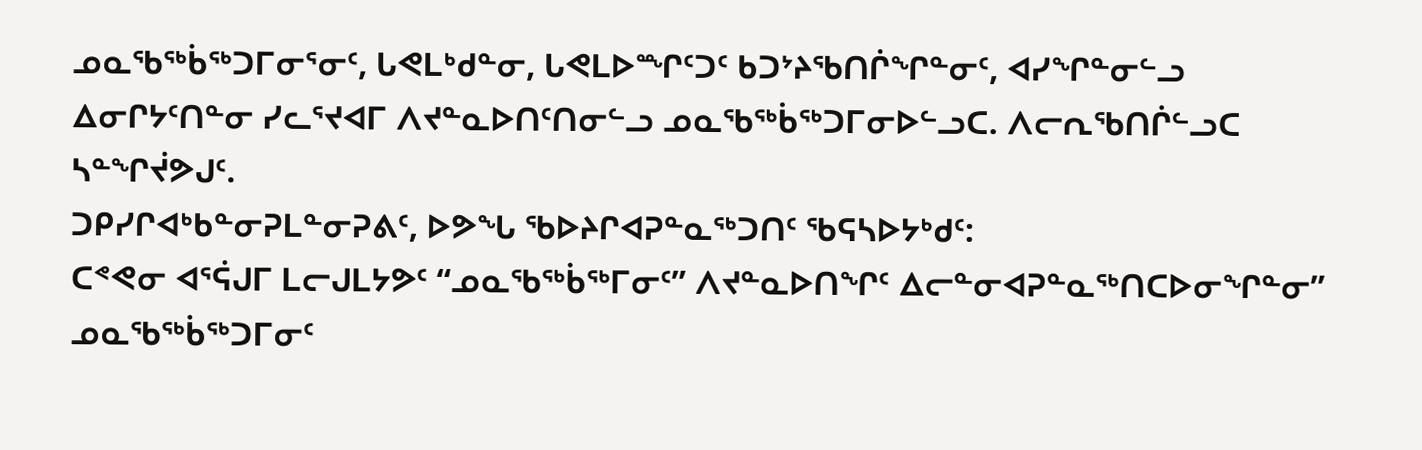ᓄᓇᖃᖅᑳᖅᑐᒥᓂᕐᓂᑦ, ᒐᕙᒪᒃᑯᓐᓂ, ᒐᕙᒪᐅᙱᑦᑐᑦ ᑲᑐᔾᔨᖃᑎᒌᖏᓐᓂᑦ, ᐊᓯᖏᓐᓂᓪᓗ ᐃᓂᒋᔭᑦᑎᓐᓂ ᓯᓚᕐᔪᐊᒥ ᐱᔪᓐᓇᐅᑎᑦᑎᓂᓪᓗ ᓄᓇᖃᖅᑳᖅᑐᒥᓂᐅᓪᓗᑕ. ᐱᓕᕆᖃᑎᒌᓪᓗᑕ ᓴᓐᖏᔫᕗᒍᑦ.
ᑐᑭᓯᒋᐊᒃᑲᓐᓂᕈᒪᓐᓂᕈᕕᑦ, ᐅᕗᖓ ᖃᐅᔨᒋᐊᕈᓐᓇᖅᑐᑎᑦ ᖃᕋᓴᐅᔭᒃᑯᑦ:
ᑕᕝᕙᓂ ᐊᕐᕌᒍᒥ ᒪᓕᒍᒪᔭᕗᑦ “ᓄᓇᖃᖅᑳᖅᒥᓂᑦ” ᐱᔪᓐᓇᐅᑎᖏᑦ ᐃᓕᓐᓂᐊᕈᓐᓇᖅᑎᑕᐅᓂᖏᓐᓂ” ᓄᓇᖃᖅᑳᖅᑐᒥᓂᑦ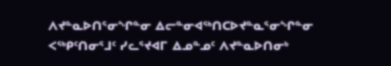ᐱᔪᓐᓇᐅᑎᕐᓂᖏᓐᓂ ᐃᓕᓐᓂᐊᖅᑎᑕᐅᔪᓐᓇᕐᓂᖏᓐᓂ ᐸᖅᑭᑦᑎᓂᕐᒧᑦ ᓯᓚᕐᔪᐊᒥ ᐃᓄᓐᓄᑦ ᐱᔪᓐᓇᐅᑎᓂᒃ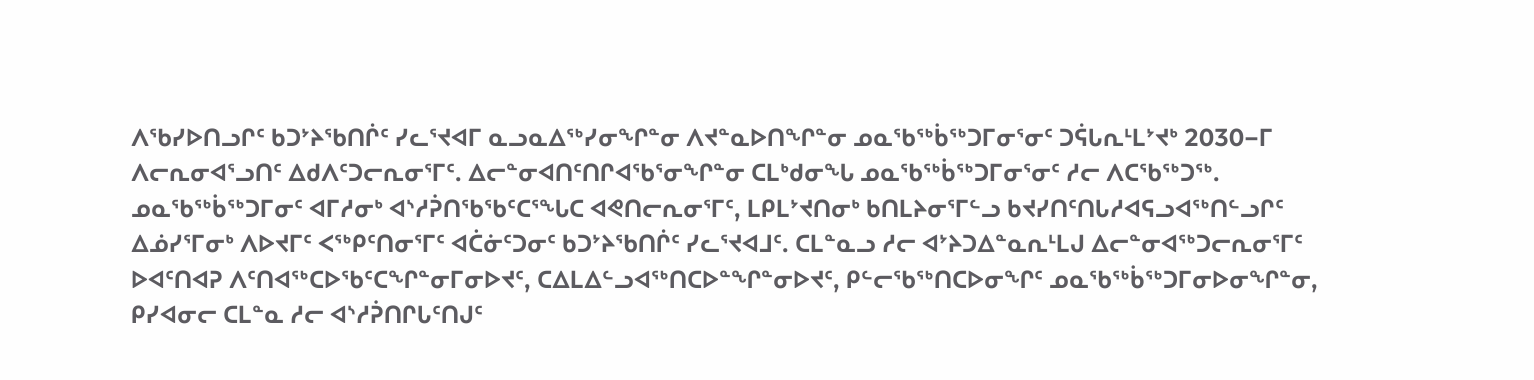ᐱᖃᓯᐅᑎᓗᒋᑦ ᑲᑐᔾᔨᖃᑎᒌᑦ ᓯᓚᕐᔪᐊᒥ ᓇᓗᓇᐃᖅᓯᓂᖏᓐᓂ ᐱᔪᓐᓇᐅᑎᖏᓐᓂ ᓄᓇᖃᖅᑳᖅᑐᒥᓂᕐᓂᑦ ᑐᕌᒐᕆᒻᒪᔾᔪᒃ 2030−ᒥ ᐱᓕᕆᓂᐊᕐᓗᑎᑦ ᐃᑯᐱᑦᑐᓕᕆᓂᕐᒥᑦ. ᐃᓕᓐᓂᐊᑎᑦᑎᒋᐊᖃᕐᓂᖏᓐᓂ ᑕᒪᒃᑯᓂᖓ ᓄᓇᖃᖅᑳᖅᑐᒥᓂᕐᓂᑦ ᓱᓕ ᐱᑕᖃᖅᑐᖅ.
ᓄᓇᖃᖅᑳᖅᑐᒥᓂᑦ ᐊᒥᓱᓂᒃ ᐊᔅᓱᕉᑎᖃᖃᑦᑕᕐᖓᑕ ᐊᕙᑎᓕᕆᓂᕐᒥᑦ, ᒪᑭᒪᔾᔪᑎᓂᒃ ᑲᑎᒪᔨᓂᕐᒥᓪᓗ ᑲᔪᓯᑎᑦᑎᒐᓱᐊᕋᓗᐊᖅᑎᓪᓗᒋᑦ ᐃᓅᓯᕐᒥᓂᒃ ᐱᐅᔪᒥᑦ ᐸᖅᑭᑦᑎᓂᕐᒥᑦ ᐊᑖᓃᑦᑐᓂᑦ ᑲᑐᔾᔨᖃᑎᒌᑦ ᓯᓚᕐᔪᐊᒧᑦ. ᑕᒪᓐᓇᓗ ᓱᓕ ᐊᔾᔨᑐᐃᓐᓇᕆᒻᒪᒍ ᐃᓕᓐᓂᐊᖅᑐᓕᕆᓂᕐᒥᑦ ᐅᐊᑦᑎᐊᕈ ᐱᑦᑎᐊᖅᑕᐅᖃᑦᑕᖏᓐᓂᒥᓂᐅᔪᑦ, ᑕᐃᒪᐃᓪᓗᐊᖅᑎᑕᐅᓐᖏᓐᓂᐅᔪᑦ, ᑭᓪᓕᖃᖅᑎᑕᐅᓂᖏᑦ ᓄᓇᖃᖅᑳᖅᑐᒥᓂᐅᓂᖏᓐᓂ, ᑭᓯᐊᓂᓕ ᑕᒪᓐᓇ ᓱᓕ ᐊᔅᓱᕉᑎᒋᒐᑦᑎᒍᑦ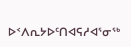ᐅᑉᐱᕆᔭᐅᑦᑎᐊᕋᓱᐊᕐᓂᖅ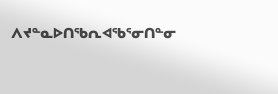ᐱᔪᓐᓇᐅᑎᖃᕆᐊᖃᕐᓂᑎᓐᓂ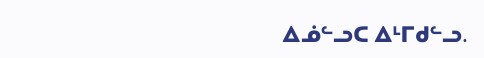ᐃᓅᓪᓗᑕ ᐃᒻᒥᑯᓪᓗ.